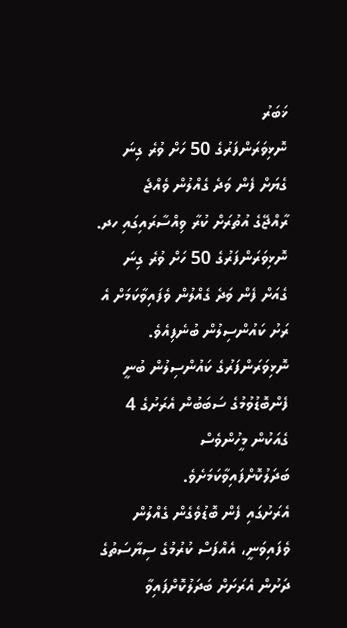ޚަބަރު
ނޮޅިވަރަންފަރުގެ 50 ހަށް ވުރެ ގިނަ ގެޔަށް ފެން ވަދެ ގެއްލުން ވެއްޖެ
ރާއްޖޭގެ އުތުރަށް ކުރާ ވިއްސާރައިގައި ހދ. ނޮޅިވަރަންފަރުގެ 50 ހަށް ވުރެ ގިނަ ގެއަށް ފެން ވަދެ ގެއްލުން ވެފައިވާކަމަށް އެ ރަށު ކައުންސިލުން ބުނެފިއެވެ. ނޮޅިވަރަންފަރުގެ ކައުންސިލުން ބުނީ ފެންބޮޑުވުމުގެ ސަބަބުން އެރަށުގެ 4 ގެއަކުން މީހުންވެސް ބަދަލުކޮށްފައިވާކަމަށެވެ.
އެރަށުގައި ފެން ބޮޑުވެގެން ގެއްލުން ވެފައިވަނީ، އެއްފަސް ކުރުމުގެ ސިޔާސަތުގެ ދަށުން އެރަށަށް ބަދަލުކޮށްފައިވާ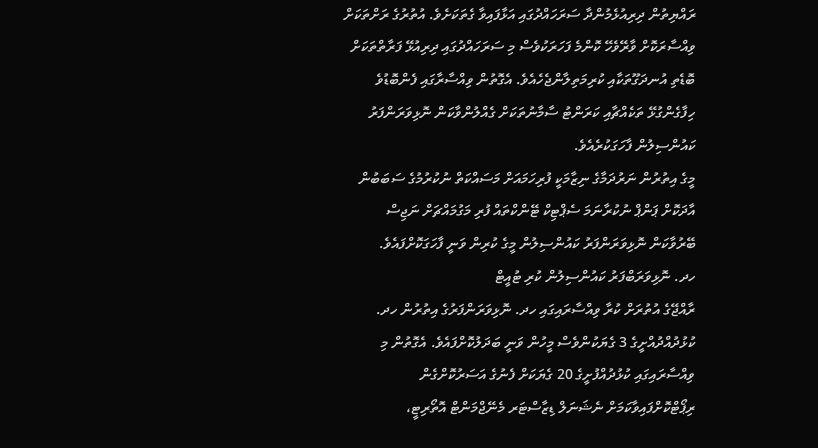ރައްޔިތުން ދިރިއުޅެމުންދާ ސަރަހައްދުގައި އަޅާފައިވާ ގެތަކަށެވެ. އުތުރުގެ ރަށްތަކަށް ވިއްސާރަކޮށް ވާރޭވެހޭ ކޮންމެ ފަހަރަކުވެސް މި ސަރަހައްދުގައި ދިރިއުޅޭ ފަރާތްތަކަށް ބޮޑެތި އުނދަގޫތަކާއި ކުރިމަތިލާންޖެހެއެވެ. އެގޮތުން ވިއްސާރާގައި ފެންބޮޑުވެ ހިފާގެންގުޅޭ ތަކެއްޗާއި ކަރަންޓު ސާމާނުތަކަށް ގެއްލުންވާކަން ނޮޅިވަރަންފަރު ކައުންސިލުން ފާހަގަކުރެއެވެ.
މީގެ އިތުރުން ނަރުދަމާގެ ނިޒާމަކީ ފުރިހަމައަށް މަސައްކަތް ނުކުރުމުގެ ސަބަބުން އާދަކޮށް ޕަންޕް ނުކުރާނަމަ ސެޕްޓިކް ޓޭންކްތައް ފުރި މަގުމައްޗަށް ނަޖިސް ބޭރުވާކަން ނޮޅިވަރަންފަރު ކައުންސިލުން މީގެ ކުރިން ވަނީ ފާހަގަކޮށްފައެވެ.
ހދ. ނޮޅިވަރަބްފަރު ކައުންސިލުން ކުރި ޓުއީޓް
ރާއްޖޭގެ އުތުރަށް ކުރާ ވިއްސާރައިގައި ހދ. ނޮޅިވަރަންފަރުގެ އިތުރުން ހދ. ކުޅުދުއްދުއްށީގެ 3 ގެޔަކުންވެސް މީހުން ވަނީ ބަދަލުކޮށްފައެވެ. އެގޮތުން މި ވިއްސާރައިގައި ކުޅުދުއްފުށީގެ 20 ގެޔަކަށް ފެނުގެ އަސަރުކޮށްގެން ރިޕޯޓްކޮށްފައިވާކަމަށް ނެޝަނަލް ޑިޒާސްޓަރ މެނޭޖްމަންޓް އޮތޯރިޓީ،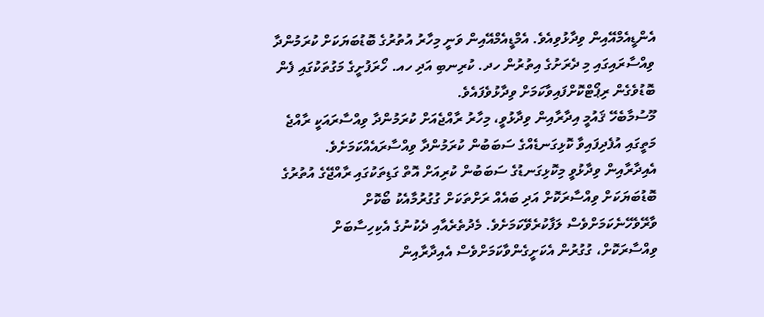އެންޑީއެމްއޭއިން ވިދާޅުވިއެވެ. އެމްޑީއެމްއޭއިން ވަނީ މިހާރު އުތުރުގެ ބޮޑުބަޔަކަށް ކުރަމުންދާ ވިއްސާރައިގައި މި ދެރަށުގެ އިތުރުން ހދ. ކުރިނބި އަދި ހއ. ހޯރަފުށީގެ މަގުތަކުގައި ފެން ބޮޑުވެގެން ރިޕޯޓްކޮށްފައިވާކަމަށް ވިދާޅުވެފައެވެ.
މޫސުމާބެހޭ ޤައުމީ އިދާރާއިން ވިދާޅުވީ، މިހާރު ރާއްޖެއަށް ކުރަމުންދާ ވިއްސާރައަކީ ރާއްޖެ މަތީގައި އުފެދިފައިވާ ކޮޅިގަނޑެއްގެ ސަބަބުން ކުރަމުންދާ ވިއްސާރައެއްކަމަށެވެ. އެއިދާރާއިން ވިދާޅުވީ މިކޮޅިގަނޑުގެ ސަބަބުން ކުރިއަށް އޮތް ގަޑިތަކުގައި ރާއްޖޭގެ އުތުރުގެ ބޮޑުބަޔަކަށް ވިއްސާރަކޮށް އަދި ބައެއް ރަށްތަކަށް ގުގުރުމާއެކު ބޯކޮށް ވާރޭވެހޭނެކަމަށްވެސް ލަފާކުރެވޭކަމަށެވެ. މެދުތެރެއާއި ދެކުނުގެ އެކިހިސާބަށް ވިއްސާރަކޮށް، ގުގުރުން އެކަށީގެންވާކަމަށްވެސް އެއިދާރާއިން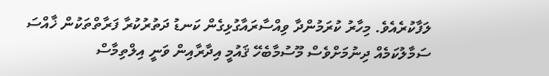ލަފާކުރެއެވެ. މިހާރު ކުރަމުންދާ ވިއްސާރައާގުޅިގެން ކަނޑު ދަތުރުކުރާ ފަރާތްތަކުން ޚާއްސަ ސަމާލުކަމެއް ދިނުމަށްވެސް މޫސުމާބެހޭ ޤައުމީ އިދާރާއިން ވަނީ އިލްތިމާސް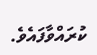ކުރައްވާފައެވެ.